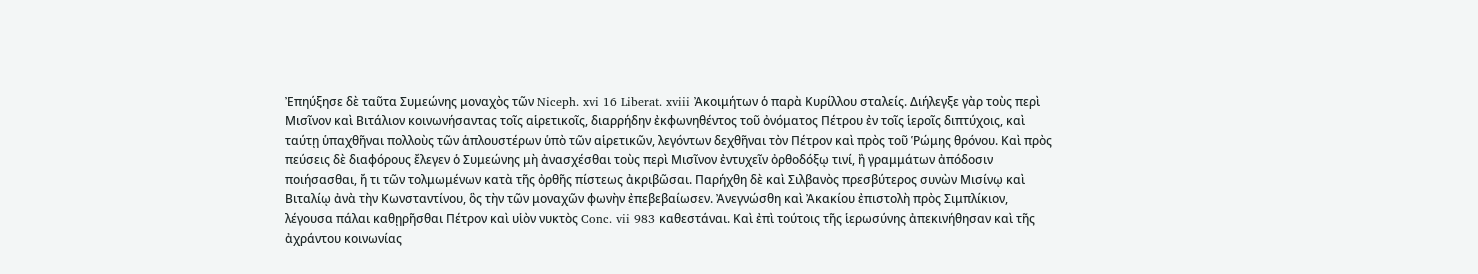Ἐπηύξησε δὲ ταῦτα Συμεώνης μοναχὸς τῶν Niceph. xvi 16 Liberat. xviii Ἀκοιμήτων ὁ παρὰ Κυρίλλου σταλείς. Διήλεγξε γὰρ τοὺς περὶ Μισῖνον καὶ Βιτάλιον κοινωνήσαντας τοῖς αἱρετικοῖς, διαρρήδην ἐκφωνηθέντος τοῦ ὀνόματος Πέτρου ἐν τοῖς ἱεροῖς διπτύχοις, καὶ ταύτῃ ὑπαχθῆναι πολλοὺς τῶν ἁπλουστέρων ὑπὸ τῶν αἱρετικῶν, λεγόντων δεχθῆναι τὸν Πέτρον καὶ πρὸς τοῦ Ῥώμης θρόνου. Καὶ πρὸς πεύσεις δὲ διαφόρους ἔλεγεν ὁ Συμεώνης μὴ ἀνασχέσθαι τοὺς περὶ Μισῖνον ἐντυχεῖν ὀρθοδόξῳ τινί, ἢ γραμμάτων ἀπόδοσιν ποιήσασθαι, ἤ τι τῶν τολμωμένων κατὰ τῆς ὀρθῆς πίστεως ἀκριβῶσαι. Παρήχθη δὲ καὶ Σιλβανὸς πρεσβύτερος συνὼν Μισίνῳ καὶ Βιταλίῳ ἀνὰ τὴν Κωνσταντίνου, ὃς τὴν τῶν μοναχῶν φωνὴν ἐπεβεβαίωσεν. Ἀνεγνώσθη καὶ Ἀκακίου ἐπιστολὴ πρὸς Σιμπλίκιον, λέγουσα πάλαι καθῃρῆσθαι Πέτρον καὶ υἱὸν νυκτὸς Conc. vii 983 καθεστάναι. Καὶ ἐπὶ τούτοις τῆς ἱερωσύνης ἀπεκινήθησαν καὶ τῆς ἀχράντου κοινωνίας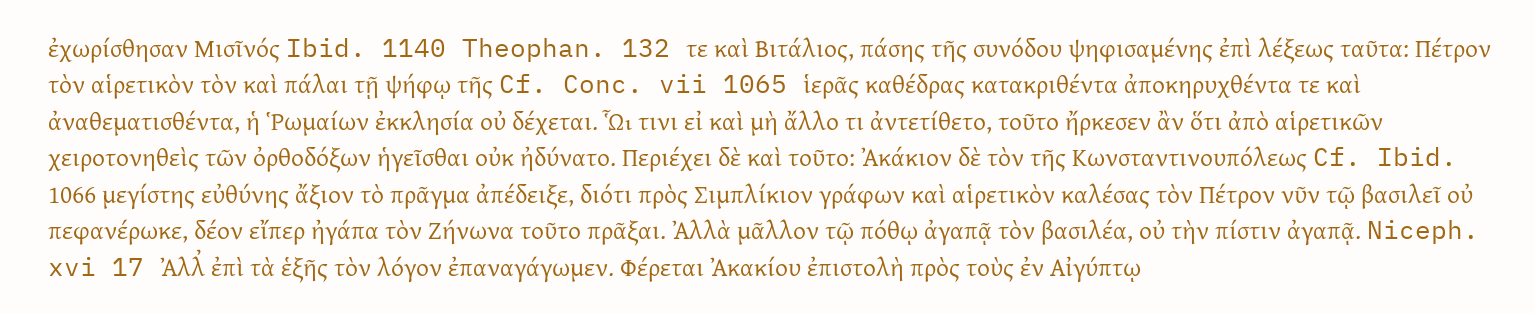ἐχωρίσθησαν Μισῖνός Ibid. 1140 Theophan. 132 τε καὶ Βιτάλιος, πάσης τῆς συνόδου ψηφισαμένης ἐπὶ λέξεως ταῦτα: Πέτρον τὸν αἱρετικὸν τὸν καὶ πάλαι τῇ ψήφῳ τῆς Cf. Conc. vii 1065 ἱερᾶς καθέδρας κατακριθέντα ἀποκηρυχθέντα τε καὶ ἀναθεματισθέντα, ἡ Ῥωμαίων ἐκκλησία οὐ δέχεται. ᾯ τινι εἰ καὶ μὴ ἄλλο τι ἀντετίθετο, τοῦτο ἤρκεσεν ἂν ὅτι ἀπὸ αἱρετικῶν χειροτονηθεὶς τῶν ὀρθοδόξων ἡγεῖσθαι οὐκ ἠδύνατο. Περιέχει δὲ καὶ τοῦτο: Ἀκάκιον δὲ τὸν τῆς Κωνσταντινουπόλεως Cf. Ibid. 1066 μεγίστης εὐθύνης ἄξιον τὸ πρᾶγμα ἀπέδειξε, διότι πρὸς Σιμπλίκιον γράφων καὶ αἱρετικὸν καλέσας τὸν Πέτρον νῦν τῷ βασιλεῖ οὐ πεφανέρωκε, δέον εἴπερ ἠγάπα τὸν Ζήνωνα τοῦτο πρᾶξαι. Ἀλλὰ μᾶλλον τῷ πόθῳ ἀγαπᾷ τὸν βασιλέα, οὐ τὴν πίστιν ἀγαπᾷ. Niceph. xvi 17 Ἀλλ̓ ἐπὶ τὰ ἑξῆς τὸν λόγον ἐπαναγάγωμεν. Φέρεται Ἀκακίου ἐπιστολὴ πρὸς τοὺς ἐν Αἰγύπτῳ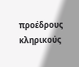προέδρους κληρικούς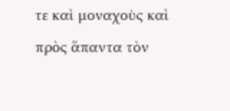τε καὶ μοναχοὺς καὶ πρὸς ἅπαντα τὸν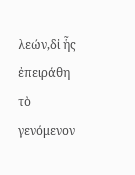λεών,δἰ ἧς ἐπειράθη τὸ γενόμενον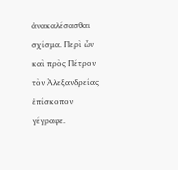ἀνακαλέσασθαι σχίσμα. Περὶ ὧν καὶ πρὸς Πέτρον τὸν Ἀλεξανδρείας ἐπίσκοπον γέγραφε.